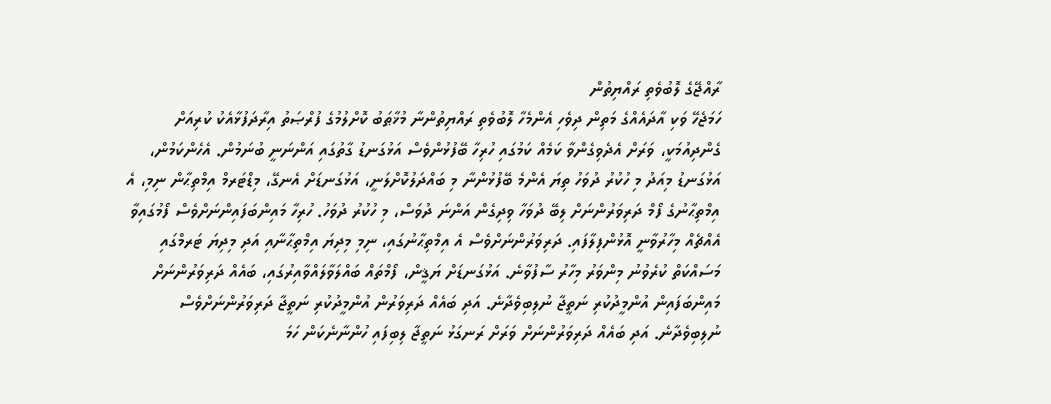ރާއްޖޭގެ ލޮބުވެތި ރައްޔިތުން
ހަމަޖެހޭ ވަކި އާދައެއްގެ މަތިން ދިވެހި އެންމެހާ ލޮބުވެތި ރައްޔިތުންނާ މުޚާޠަބު ކޮށްލުމުގެ ފުރްޞަތު އިރާދަފުޅާއެކު ކުރިއަށް ގެންދިއުމަކީ، ވަރަށް އެދެވިގެންވާ ކަމެއް ކަމުގައި ހުރިހާ ބޭފުޅުންވެސް އަޅުގަނޑު ގާތުގައި އަންނަނީ ބުނަމުން. އެހެންކަމުން، އަޅުގަނޑު މިއަދު މި ހުކުރު ދުވަހު ތިޔަ އެންމެ ބޭފުޅުންނާ މި ބައްދަލުކޮށްލަނީ، އަޅުގަނޑަށް އެނގޭ، މިޑްޓަރމް އިމްތިޙާން ނިމި، އެ އިމްތިޙާނުގެ ފޯމް ދަރިވަރުންނަށް ލިބޭ ދުވަހާ ވިދިގެން އަންނަ ދުވަސް، މި ހުކުރު ދުވަހު. ހުރިހާ މައިންބަފައިންނަށްވެސް ފޯމުގައިވާ އެއްޗެއް މިހާރުވާނީ އޮޅުންފިލާފައި. ދަރިވަރުންނަށްވެސް އެ އިމްތިޙާނުގައި، ނިމި މިދިޔަ އިމްތިޙާނާއި އަދި މިދިޔަ ޓަރމްގައި މަސައްކަތް ކުރެވުނު މިންވަރު މިހާރު ސާފުވާނެ. އަޅުގަނޑަށް ޔަޤީން، ފޯމްތައް ބައްލަވާލައްވާއިރުގައި، ބައެއް ދަރިވަރުންނަށް މައިންބަފައިން އުންމީދުކުރި ނަތީޖާ ނުލިބިވެދާނެ. އަދި ބައެއް ދަރިވަރުން އުންމީދުކުރި ނަތީޖާ ދަރިވަރުންނަށްވެސް ނުލިބިވެދާނެ. އަދި ބައެއް ދަރިވަރުންނަށް ވަރަށް ރަނގަޅު ނަތީޖާ ލިބިފައި ހުންނާނެކަން ހަމަ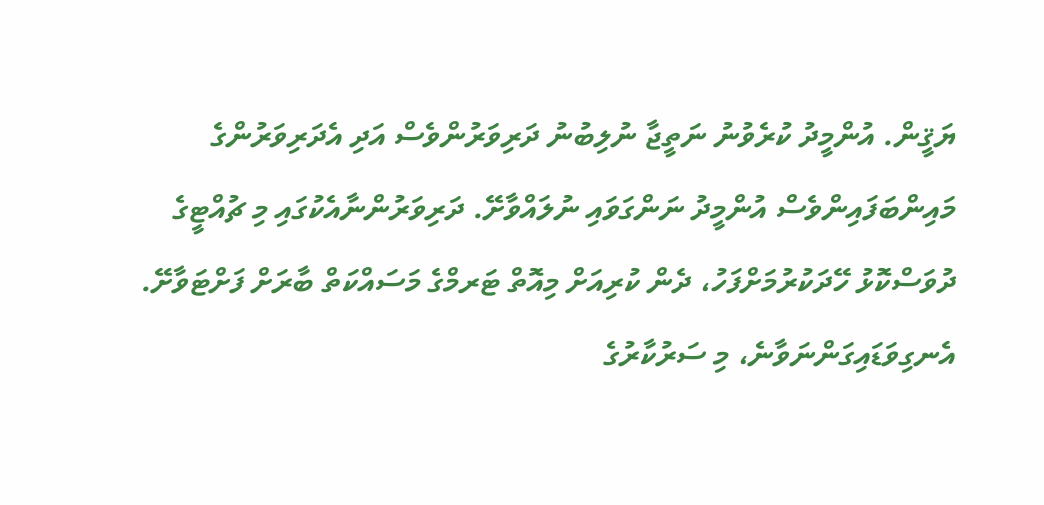ޔަޤީން. އުންމީދު ކުރެވުނު ނަތީޖާ ނުލިބުނު ދަރިވަރުންވެސް އަދި އެދަރިވަރުންގެ މައިންބަފައިންވެސް އުންމީދު ނަންގަވައި ނުލައްވާށޭ. ދަރިވަރުންނާއެކުގައި މި ޗުއްޓީގެ ދުވަސްކޮޅު ހޭދަކުރުމަށްފަހު، ދެން ކުރިއަށް މިއޮތް ޓަރމްގެ މަސައްކަތް ބާރަށް ފަށްޓަވާށޭ.
އެނގިވަޑައިގަންނަވާނެ، މި ސަރުކާރުގެ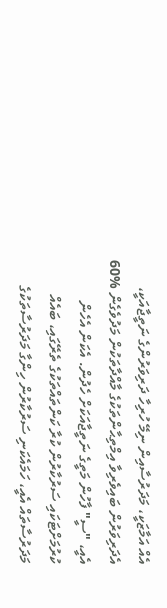އެއް އަމާޒަކީ، މަދަރުސާއިން ނިމޭ ހުރިހާ ދަރިވަރުންގެ ނަތީޖާއަކީ، އެދަރިވަރުން ބައިވެރިވާ އިމްތިޙާންތަކުގެ މާއްދާތަކުން މަދުވެގެން %60 އެއީ، "ސީ" ފާހުން މަތީގެ ނަތީޖާއަކަށް ހެދުން. އެކަން އެހެން ކުރުމަށްޓަކައި ސަރުކާރުން ކުރާ ކަންތައްތަކުގެ ތެރޭގައި، ބައެއް މަދަރުސާތައް އެއީ، ހަމައެކަނި ސަރުކާރުން ހިންގާ މަދަރުސާތަކުގެ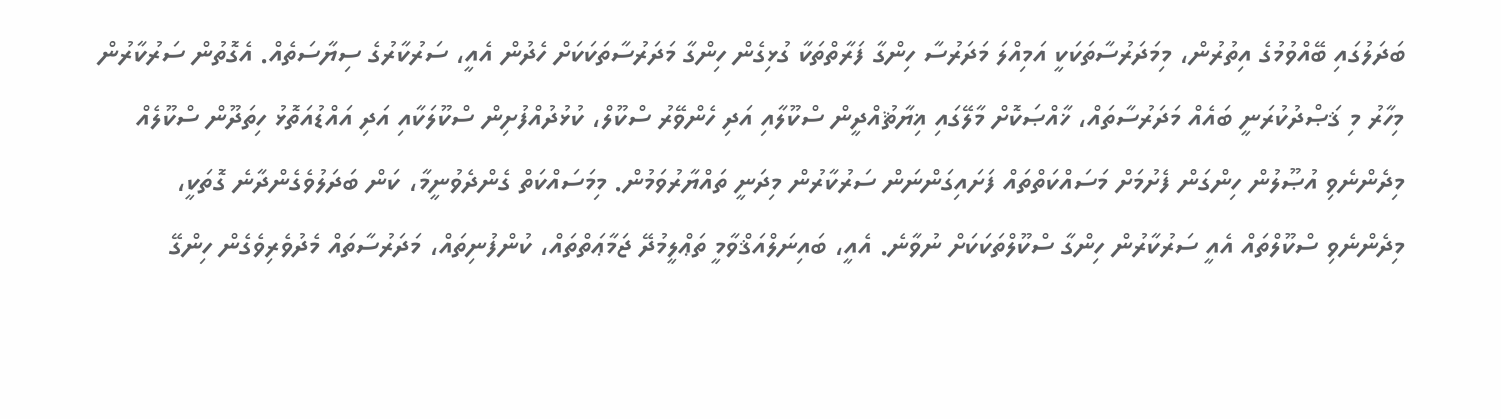ބަދަލުގައި ބޭއްވުމުގެ އިތުރުން، މިމަދަރުސާތަކަކީ އަމިއްލަ މަދަރުސާ ހިންގާ ފަރާތްތަކާ ގުޅިގެން ހިންގާ މަދަރުސާތަކަކަށް ހެދުން އެއީ، ސަރުކާރުގެ ސިޔާސަތެއް. އެގޮތުން ސަރުކާރުން މިހާރު މި ޤަޞްދުކުރަނީ ބައެއް މަދަރުސާތައް، ޚާއްޞަކޮށް މާލޭގައި ޣިޔާޘުއްދީން ސްކޫލާއި އަދި ހެންވޭރު ސްކޫލް، ކުޅުދުއްފުށިން ސްކޫލަކާއި އަދި އައްޑުއަތޮޅު ހިތަދޫން ސްކޫލެއް މިދެންނެވި އުޞޫލުން ހިންގަން ފެށުމަށް މަސައްކަތްތައް ފަށައިގަންނަން ސަރުކާރުން މިދަނީ ތައްޔާރުވަމުން. މިމަސައްކަތް ގެންދެވުނީމާ، ކަން ބަދަލުވެގެންދާނެ ގޮތަކީ، މިދެންނެވި ސްކޫލްތައް އެއީ ސަރުކާރުން ހިންގާ ސްކޫލްތަކަކަށް ނުވާނެ. އެއީ، ބައިނަލްއަޤްވާމީ ތަޢްލީމުދޭ ޖަމާޢަތްތައް، ކުންފުނިތައް، މަދަރުސާތައް މެދުވެރިވެގެން ހިންގޭ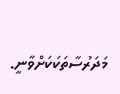މަދަރުސާތަކަކަށްވާނީ.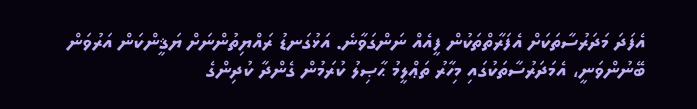އެފަދަ މަދަރުސާތަކަށް އެފަރާތްތަކުން ފީއެއް ނަންގަވާނެ. އަޅުގަނޑު ރައްޔިތުންނަށް ޔަޤީންކަން އަރުވަން ބޭނުންވަނީ، އެމަދަރުސާތަކުގައި މިހާރު ތަޢްލީމު ޙާޞިލު ކުރަމުން ގެންދާ ކުދިންގެ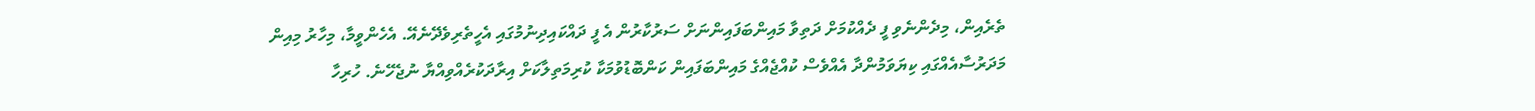ތެރެއިން، މިދެންނެވި ފީ ދެއްކުމަށް ދަތިވާ މައިންބަފައިންނަށް ސަރުކާރުން އެ ފީ ދައްކައިދިނުމުގައި އެހީތެރިވެދޭނެއޭ. އެހެންވީމާ، މިހާރު މިއިން މަދަރުސާއެއްގައި ކިޔަވަމުންދާ އެއްވެސް ކުއްޖެއްގެ މައިންބަފައިން ކަންބޮޑުވުމަކާ ކުރިމަތިލާކަށް އިރާދަކުރެއްވިއްޔާ ނުޖެހޭނެ. ހުރިހާ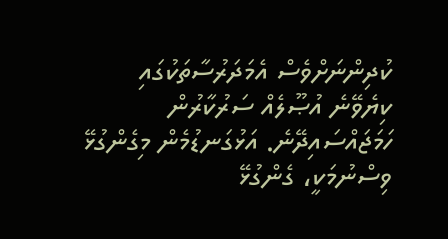ކުދިންނަށްވެސް އެމަދަރުސާތަކުގައި ކިޔެވޭނެ އުޞޫލެއް ސަރުކާރުން ހަމަޖައްސައިދޭނެ. އަޅުގަނޑުމެން މިގެންގުޅޭ ވިސްނުމަކީ، ގެންގުޅޭ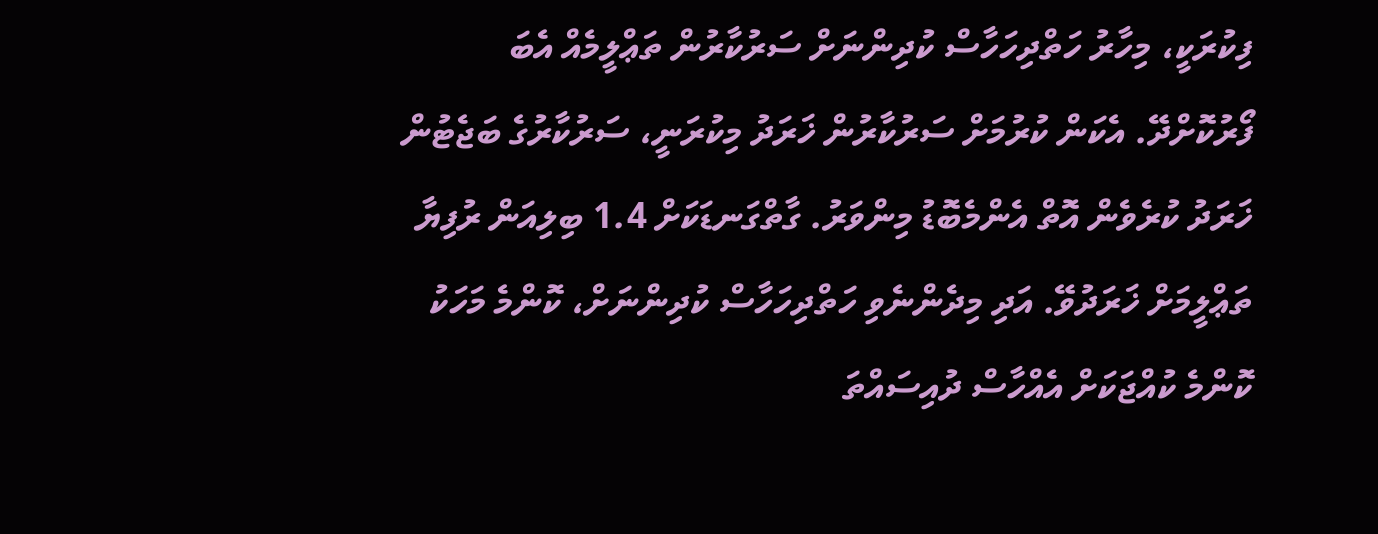ފިކުރަކީ، މިހާރު ހަތްދިހަހާސް ކުދިންނަށް ސަރުކާރުން ތަޢްލީމެއް އެބަ ފޯރުކޮށްދޭ. އެކަން ކުރުމަށް ސަރުކާރުން ޚަރަދު މިކުރަނީ، ސަރުކާރުގެ ބަޖެޓުން ޚަރަދު ކުރެވެން އޮތް އެންމެބޮޑު މިންވަރު. ގާތްގަނޑަކަށް 1.4 ބިލިއަން ރުފިޔާ ތަޢްލީމަށް ޚަރަދުވޭ. އަދި މިދެންނެވި ހަތްދިހަހާސް ކުދިންނަށް، ކޮންމެ މަހަކު ކޮންމެ ކުއްޖަކަށް އެއްހާސް ދުއިސައްތަ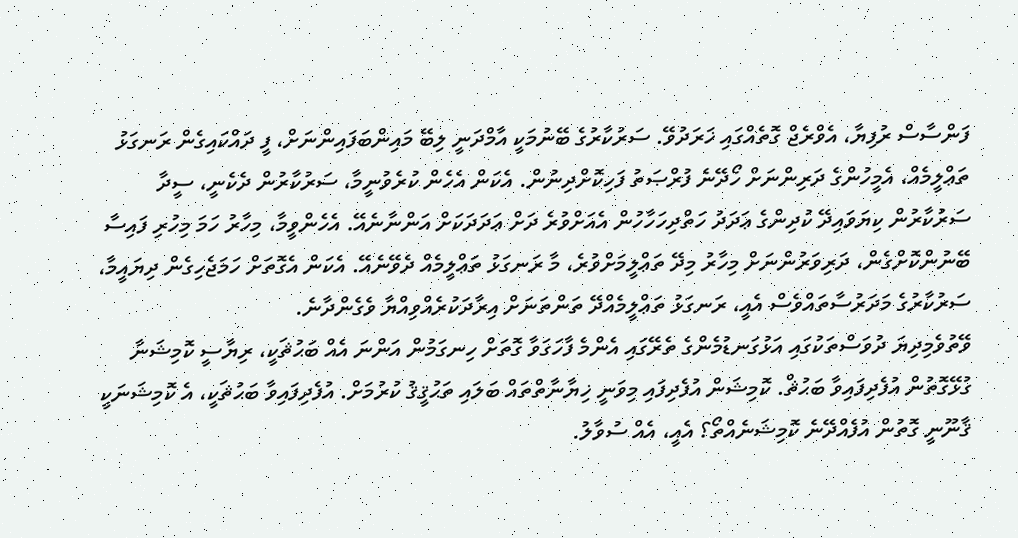ފަންސާސް ރުފިޔާ، އެވްރެޖް ގޮތެއްގައި ޚަރަދުވޭ. ސަރުކާރުގެ ބޭނުމަކީ އާމްދަނީ ލިބޭ މައިންބަފައިންނަށް، ފީ ދައްކައިގެން ރަނގަޅު ތަޢްލީމެއް، އެމީހުންގެ ދަރިންނަށް ހޯދޭނެ ފުރްޞަތު ފަހިކޮށްދިނުން. އެކަން އެހެން ކުރެވުނީމާ، ސަރުކާރުން ދެކެނީ، ސީދާ ސަރުކާރުން ކިޔަވައިދޭ ކުދިންގެ ޢަދަދު ހަތްދިހަހާހުން އެއަށްވުރެ ދަށް ޢަދަދަކަށް އަންނާނެއޭ. އެހެންވީމާ، މިހާރު ހަމަ މިހުރި ފައިސާ ބޭނުންކޮށްގެން، ދަރިވަރުންނަށް މިހާރު މިދޭ ތަޢްލީމަށްވުރެ، މާ ރަނގަޅު ތަޢްލީމެއް ދެވޭނެއޭ. އެކަން އެގޮތަށް ހަމަޖެހިގެން ދިޔައީމާ، ސަރުކާރުގެ މަދަރުސާތައްވެސް އެއީ، ރަނގަޅު ތަޢްލީމެއްދޭ ތަންތަނަށް އިރާދަކުރެއްވިއްޔާ ވެގެންދާނެ.
ވޭތުވެމިދިޔަ ދުވަސްތަކުގައި އަޅުގަނޑުމެންގެ ތެރޭގައި އެންމެ ފާހަގަވާ ގޮތަށް ހިނގަމުން އަންނަ އެއް ބަޙުޘަކީ، ރިޔާސީ ކޮމިޝަނާ ގުޅޭގޮތުން އުފެދިފައިވާ ބަޙުޘް. ކޮމިޝަން އުފެދިފައި މިވަނީ ޚިޔާނާތްތައް ބަލައި ތަޙުޤީޤު ކުރުމަށް. އުފެދިފައިވާ ބަޙުޘަކީ، އެ ކޮމިޝަނަކީ ޤާނޫނީ ގޮތުން އުފެއްދޭނެ ކޮމިޝަނެއްތޯ؟ އެއީ، އެއް ސުވާލު.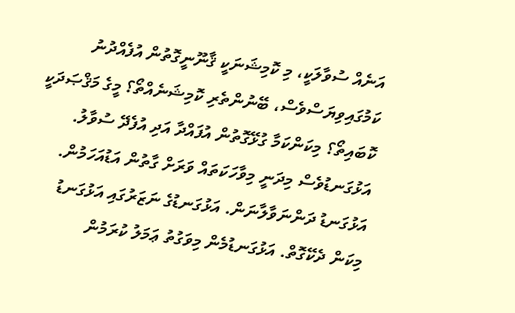އަނެއް ސުވާލަކީ، މި ކޮމިޝަނަކީ ޤާނޫނީގޮތުން އުފެއްދުނު ކަމުގައިވިޔަސްވެސް، ބޭނުންތެރި ކޮމިޝަނެއްތޯ؟ މީގެ މަޤްޞަދަކީ ކޮބައިތޯ؟ މިކަންކަމާ ގުޅޭގޮތުން އުފައްދާ އަދި އުފެދޭ ސުވާލު.
އަޅުގަނޑުވެސް މިދަނީ މިވާހަކަތައް ވަރަށް ގާތުން އަޑުއަހަމުން. އަޅުގަނޑު ދަންނަވާލާނަން. އަޅުގަނޑުގެ ނަޒަރުގައި އަޅުގަނޑު މިކަން ދެކޭގޮތް. އަޅުގަނޑުމެން މިވަގުތު ޢަމަލު ކުރަމުން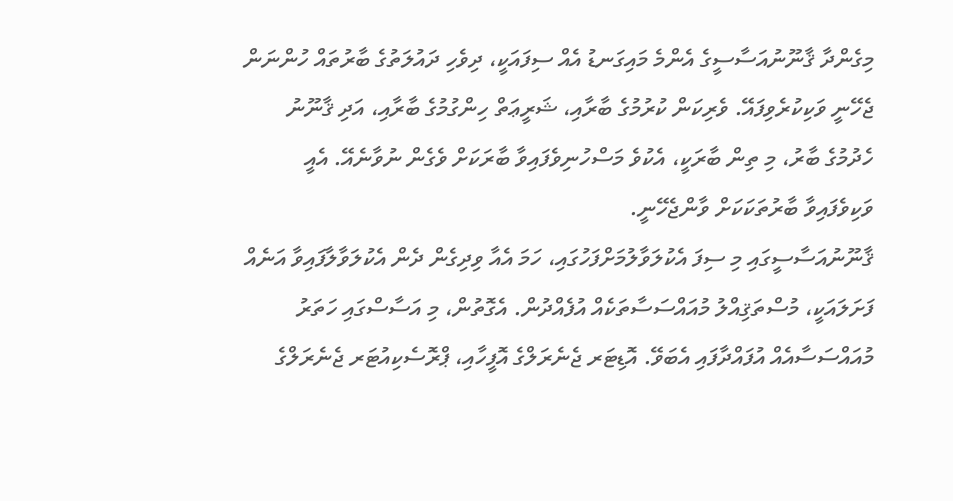މިގެންދާ ޤާނޫނުއަސާސީގެ އެންމެ މައިގަނޑު އެއް ސިފައަކީ، ދިވެހި ދައުލަތުގެ ބާރުތައް ހުންނަން ޖެހޭނީ ވަކިކުރެވިފައޭ. ވެރިކަން ކުރުމުގެ ބާރާއި، ޝަރީޢަތް ހިންގުމުގެ ބާރާއި، އަދި ޤާނޫނު ހެދުމުގެ ބާރު، މި ތިން ބާރަކީ، އެކުވެ މަސްހުނިވެފައިވާ ބާރަކަށް ވެގެން ނުވާނެއޭ. އެއީ ވަކިވެފައިވާ ބާރުތަކަކަށް ވާންޖެހޭނީ.
ޤާނޫނުއަސާސީގައި މި ސިފަ އެކުލަވާލުމަށްފަހުގައި، ހަމަ އެއާ ވިދިގެން ދެން އެކުލަވާލާފައިވާ އަނެއް ފަށަލައަކީ، މުސްތަޤިއްލު މުއައްސަސާތަކެއް އުފެއްދުން. އެގޮތުން، މި އަސާސްގައި ހަތަރު މުއައްސަސާއެއް އުފައްދާފައި އެބަވޭ. އޮޑިޓަރ ޖެނެރަލްގެ އޮފީހާއި، ޕްރޮސެކިއުޓަރ ޖެނެރަލްގެ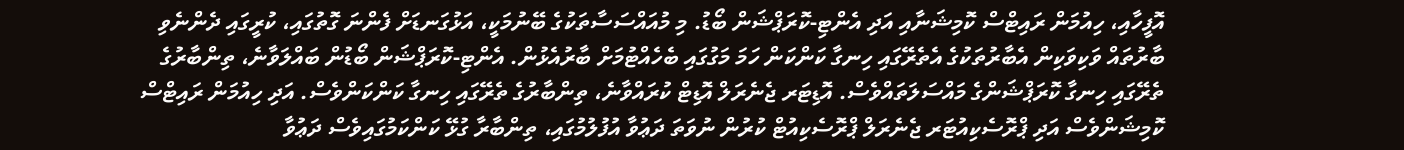އޮފީހާއި، ހިއުމަން ރައިޓްސް ކޮމިޝަނާއި އަދި އެންޓި-ކޮރަޕްޝަން ބޯޑު. މި މުއައްސަސާތަކުގެ ބޭނުމަކީ، އަޅުގަނޑަށް ފެންނަ ގޮތުގައި، ކުރީގައި ދެންނެވި ބާރުތައް ވަކިވަކިން އެބާރުތަކުގެ އެތެރޭގައި ހިނގާ ކަންކަން ހަމަ މަގުގައި ބެހެއްޓުމަށް ބާރުއެޅުން. އެންޓި-ކޮރަޕްޝަން ބޯޑުން ބައްލަވާނެ، ތިންބާރުގެ ތެރޭގައި ހިނގާ ކޮރަޕްޝަންގެ މައްސަލަތައްވެސް. އޮޑިޓަރ ޖެނެރަލް އޮޑިޓް ކުރައްވާނެ، ތިންބާރުގެ ތެރޭގައި ހިނގާ ކަންކަންވެސް. އަދި ހިއުމަން ރައިޓްސް ކޮމިޝަންވެސް އަދި ޕްރޮސެކިއުޓަރ ޖެނެރަލް ޕްރޮސެކިއުޓް ކުރުން ނުވަތަ ދަޢުވާ އުފުލުމުގައި، ތިންބާރާ ގުޅޭ ކަންކަމުގައިވެސް ދަޢުވާ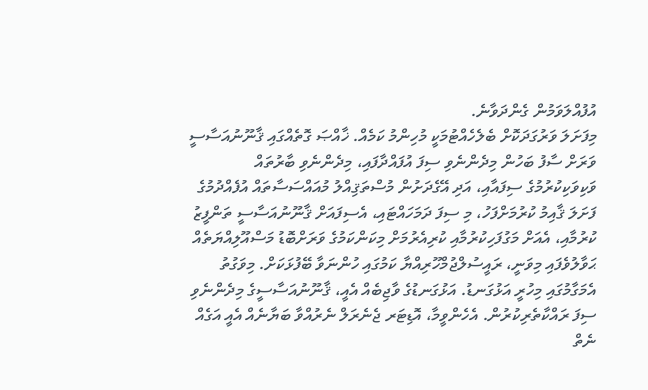އުފުއްލަވަމުން ގެންދަވާނެ.
މިފަށަލަ ވަރުގަދަކޮށް ބެލެހެއްޓުމަކީ މުހިންމު ކަމެއް. ޚާއްޞަ ގޮތެއްގައި ޤާނޫނުއަސާސީ ވަރަށް ސާފު ބަހުން މިދެންނެވި ސިފަ އުފައްދާފައި، މިދެންނެވި ބާރުތައް ވަކިވަކިކުރުމުގެ ސިފައާއި، އަދި އޭގެދަށުން މުސްތަޤިއްލު މުއައްސަސާތައް އުފެއްދުމުގެ ފަށަލަ ޤާއިމު ކުރުމަށްފަހު، މި ސިފަ ދަމަހައްޓައި، އެސިފައަށް ޤާނޫނުއަސާސީ ތަންފީޒު ކުރުމާއި، އެއަށް މަގުފަހިކުރުމާއި ކުރިއެރުމަށް މިކަންކަމުގެ ވަރަށްބޮޑު މަސްއޫލިއްޔަތެއް ޙަވާލުވެފައި މިވަނީ، ރައީސުލްޖުމްހޫރިއްޔާ ކަމުގައި ހުންނަވާ ބޭފުޅަކަށް. މިވަގުތު އެމަގާމުގައި މިހުރީ އަޅުގަނޑު. އަޅުގަނޑުގެ ވާޖިބެއް އެއީ، ޤާނޫނުއަސާސީގެ މިދެންނެވި ސިފަ ރައްކާތެރިކުރުން. އެހެންވީމާ، އޮޑިޓަރ ޖެނެރަލް ނެރުއްވާ ބަޔާނެއް އެއީ އަގެއް ނެތް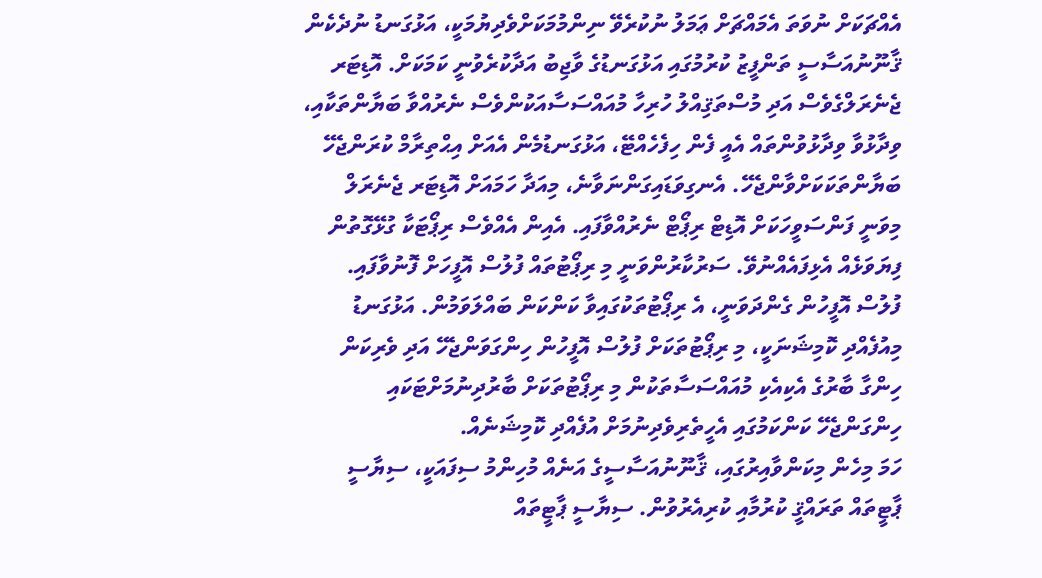އެއްޗަކަށް ނުވަތަ އެމައްޗަށް ޢަމަލު ނުކުރެވޭ ނިންމުމަކަށްވެދިޔުމަކީ، އަޅުގަނޑު ނުދެކެން ޤާނޫނުއަސާސީ ތަންފީޒު ކުރުމުގައި އަޅުގަނޑުގެ ވާޖިބު އަދާކުރެވުނީ ކަމަކަށް. އޮޑިޓަރ ޖެނެރަލްގެވެސް އަދި މުސްތަޤިއްލު ހުރިހާ މުއައްސަސާއަކުންވެސް ނެރުއްވާ ބަޔާންތަކާއި، ވިދާޅުވާ ވިދާޅުވުންތައް އެއީ ފެން ހިފެހެއްޓޭ، އަޅުގަނޑުމެން އެއަށް އިޙްތިރާމް ކުރަންޖެހޭ ބަޔާންތަކަކަށްވާންޖެހޭ. އެނގިވަޑައިގަންނަވާނެ، މިއަދާ ހަމައަށް އޮޑިޓަރ ޖެނެރަލް މިވަނީ ފަންސަވީހަކަށް އޮޑިޓް ރިޕޯޓް ނެރުއްވާފައި. އެއިން އެއްވެސް ރިޕޯޓަކާ ގުޅޭގޮތުން ފިޔަވަޅެއް އެޅިފައެއްނުވޭ. ސަރުކާރުންވަނީ މި ރިޕޯޓުތައް ފުލުސް އޮފީހަށް ފޮނުވާފައި. ފުލުސް އޮފީހުން ގެންދަވަނީ، އެ ރިޕޯޓުތަކުގައިވާ ކަންކަން ބައްލަވަމުން. އަޅުގަނޑު މިއުފެއްދި ކޮމިޝަނަކީ، މި ރިޕޯޓުތަކަށް ފުލުސް އޮފީހުން ހިންގަވަންޖެހޭ އަދި ވެރިކަން ހިންގާ ބާރުގެ އެކިއެކި މުއައްސަސާތަކުން މި ރިޕޯޓުތަކަށް ބާރުދިނުމަށްޓަކައި ހިންގަންޖެހޭ ކަންކަމުގައި އެހީތެރިވެދިނުމަށް އުފެއްދި ކޮމިޝަނެއް.
ހަމަ މިހެން މިކަންވާއިރުގައި، ޤާނޫނުއަސާސީގެ އަނެއް މުހިންމު ސިފައަކީ، ސިޔާސީ ޕާޓީތައް ތަރައްޤީ ކުރުމާއި ކުރިއެރުވުން. ސިޔާސީ ޕާޓީތައް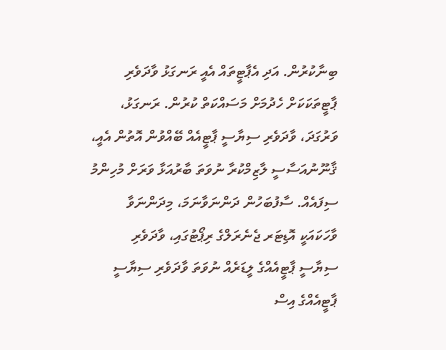ބިނާކުރުން. އަދި އެޕާޓީތައް އެއީ ރަނގަޅު ވާދަވެރި ޕާޓީތަކަކަށް ހެދުމަށް މަސައްކަތް ކުރުން. ރަނގަޅު، ވަރުގަދަ، ވާދަވެރި ސިޔާސީ ޕާޓީއެއް ބޭއްވުން އޮތުން އެއީ، ޤާނޫނުއަސާސީ ލާޒިމްކުރާ ނުވަތަ ބާރުއަޅާ ވަރަށް މުހިންމު ސިފައެއް. ސާފުބަހުން ދަންނަވާނަމަ، މިދަންނަވާ ވާހަކައަކީ އޮޑިޓަރ ޖެނެރަލްގެ ރިޕޯޓުގައި، ވާދަވެރި ސިޔާސީ ޕާޓީއެއްގެ ލީޑަރެއް ނުވަތަ ވާދަވެރި ސިޔާސީ ޕާޓީއެއްގެ އިސް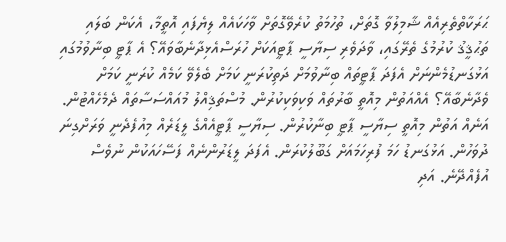ޙަރަކާތްތެރިއެއް ޝާމިލުވާ ގޮތަށް، ތުހުމަތު ކުރެވޭގޮތަށް ވާހަކައެއް ލިޔެފައި އޮތީމާ، އެކަން ބަލައި ތަޙުޤީޤު ކުރުމުގެ ތެރޭގައި، ވާދަވެރި ސިޔާސީ ޕާޓީއަކަށް ހުރަސްއެޅިދާނެބާވައޭ؟ އެ ޕާޓީ ބިނާވުމުގައި އަޅުގަނޑުމެންނަށް އެފަދަ ޕާޓީތައް ބިނާވުމަށް ދަތިކުރަނީ ކަމަށް ބެލެވޭ ކަމެއް ކުރަނީ ކަމަށް ވެދާނެބާއޭ؟ އެއްއަތުން މިއޮތީ ބާރުތައް ވަކިވަކިކުރުން. މުސްތަޤިއްލު މުއައްސަސާތައް ދެމެހެއްޓުން. އަނެއް އަތުން މިއޮތީ ސިޔާސީ ޕާޓީ ބިނާކުރުން. ސިޔާސީ ޕާޓީއެއްގެ ލީޑަރެއް މިއުފެދެނީ ވަރަށްގިނަ ދުވަހުން. އަޅުގަނޑު ހަމަ ފުރިހަމައަށް ގަބޫލުކުރަން. އެފަދަ ލީޑަރުންނެއް ފަސޭހައަކުން ނުވެސް އުފެއްދޭނެ. އަދި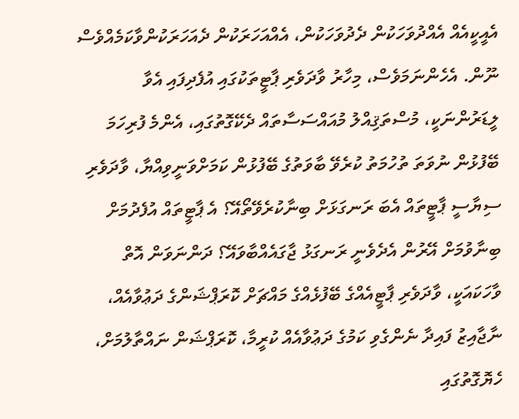އެއީކީއެއް އެއްދުވަހަކުން ދެދުވަހަކުން، އެއްއަހަރަކުން ދެއަހަރަކުންވާކަމެއްވެސް ނޫން. އެހެންނަމަވެސް، މިހާރު ވާދަވެރި ޕާޓީތަކުގައި އުފެދިފައި އެވާ ލީޑަރުންނަކީ، މުސްތަޤިއްލު މުއައްސަސާތައް ދެކޭގޮތުގައި، އެންމެ ފުރިހަމަ ބޭފުޅުން ނުވަތަ ތުހުމަތު ކުރެވޭ ބާވަތުގެ ބޭފުޅުން ކަމަށްވަނީވިއްޔާ، ވާދަވެރި ސިޔާސީ ޕާޓީތައް އެބަ ރަނގަޅަށް ބިނާކުރެވޭތޯއޭ؟ އެ ޕާޓީތައް އުފެދުމަށް ބިނާވުމަށް އޭރުން އެދެވެނީ ރަނގަޅު ޖާގައެއްބާވައޭ؟ ދަންނަވަން އޮތް ވާހަކައަކީ، ވާދަވެރި ޕާޓީއެއްގެ ބޭފުޅެއްގެ މައްޗަށް ކޮރަޕްޝަންގެ ދަޢުވާއެއް، ނާޖާއިޒު ފައިދާ ނެންގެވި ކަމުގެ ދަޢުވާއެއް ކުރީމާ، ކޮރަޕްޝަން ނައްތާލުމަށް، ހެޔޮގޮތުގައި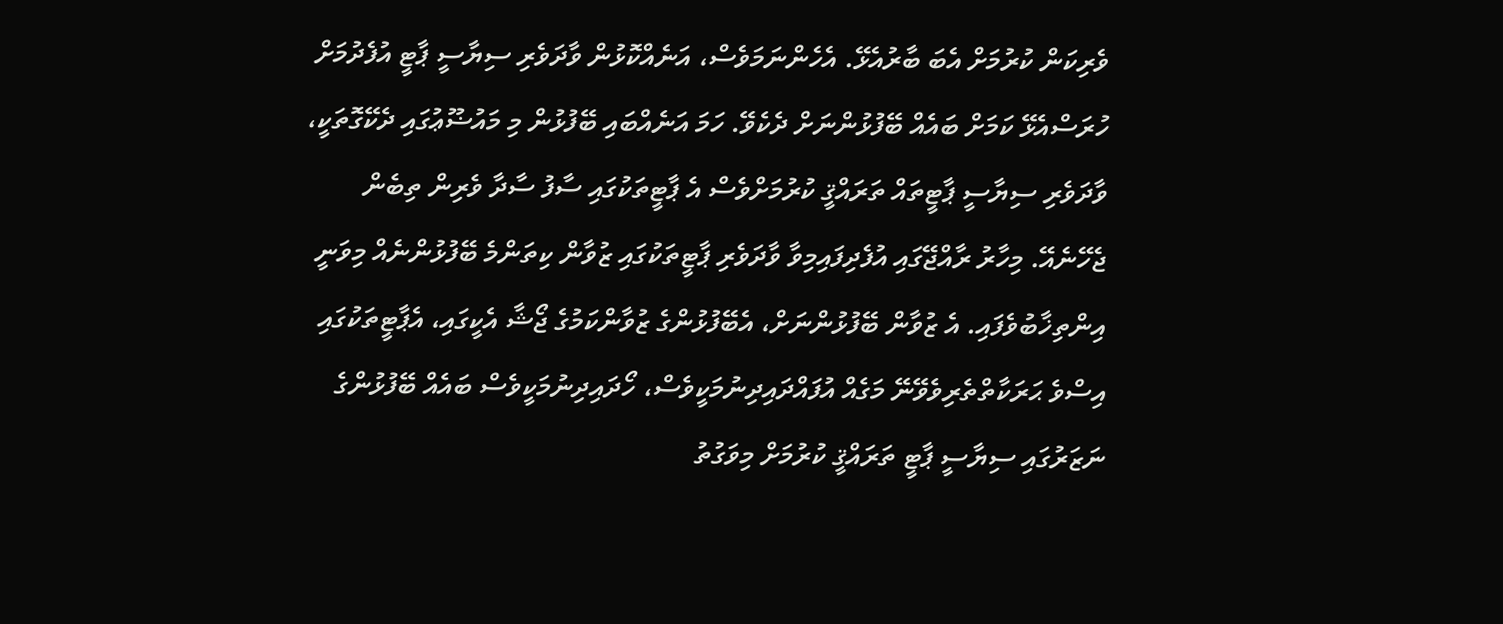ވެރިކަން ކުރުމަށް އެބަ ބާރުއެޅޭ. އެހެންނަމަވެސް، އަނެއްކޮޅުން ވާދަވެރި ސިޔާސީ ޕާޓީ އުފެދުމަށް ހުރަސްއެޅޭ ކަމަށް ބައެއް ބޭފުޅުންނަށް ދެކެވޭ. ހަމަ އަނެއްބައި ބޭފުޅުން މި މައުޟޫޢުގައި ދެކޭގޮތަކީ، ވާދަވެރި ސިޔާސީ ޕާޓީތައް ތަރައްޤީ ކުރުމަށްވެސް އެ ޕާޓީތަކުގައި ސާފު ސާދާ ވެރިން ތިބެން ޖެހޭނެއޭ. މިހާރު ރާއްޖޭގައި އުފެދިފައިމިވާ ވާދަވެރި ޕާޓީތަކުގައި ޒުވާން ކިތަންމެ ބޭފުޅުންނެއް މިވަނީ އިންތިޚާބުވެފައި. އެ ޒުވާން ބޭފުޅުންނަށް، އެބޭފުޅުންގެ ޒުވާންކަމުގެ ޖޯޝާ އެކީގައި، އެޕާޓީތަކުގައި އިސްވެ ޙަރަކާތްތެރިވެވޭނޭ މަގެއް އުފައްދައިދިނުމަކީވެސް، ހޯދައިދިނުމަކީވެސް ބައެއް ބޭފުޅުންގެ ނަޒަރުގައި ސިޔާސީ ޕާޓީ ތަރައްޤީ ކުރުމަށް މިވަގުތު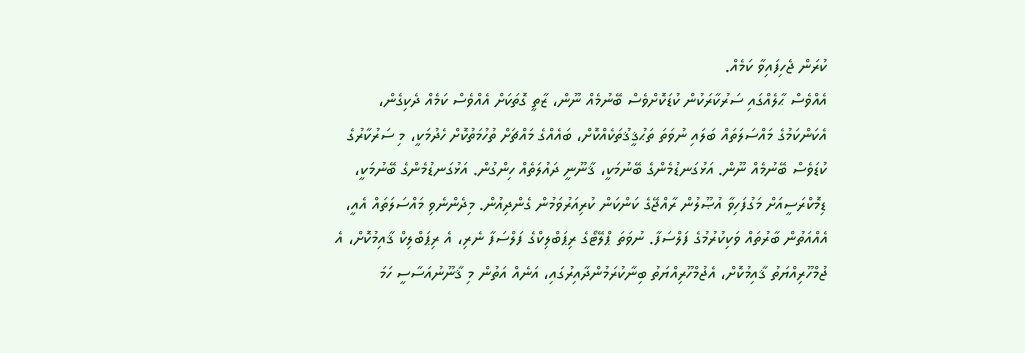ކުރަން ޖެހިފައިވާ ކަމެއް.
އެއްވެސް ޙާލެއްގައި ސަރުކާރަކުން ކުޑަކޮށްވެސް ބޭނުމެއް ނޫން، ޒާތީ ގޮތަކަށް އެއްވެސް ކަމެއް ދެކިގެން، އެކަންކަމުގެ މައްސަލަތައް ބަލައި ނުވަތަ ތަޙުޤީޤުތަކެއްކޮށް، ބައެއްގެ މައްޗަށް ތުހުމަތުކޮށް ހެދުމަކީ، މި ސަރުކާރުގެ ކުޑަވެސް ބޭނުމެއް ނޫން. އަޅުގަނޑުމެންގެ ބޭނުމަކީ، ޤާނޫނީ ދައުލަތެއް ހިންގުން. އަޅުގަނޑުމެންގެ ބޭނުމަކީ، ޑިމޮކްރަސީއަށް މަގުފަހިވާ އުޞޫލުން ރާއްޖޭގެ ކަންކަން ކުރިއަރުވަމުން ގެންދިއުން. މިދެންނެވި މައްސަލަތައް އެއީ، އެއްއަތުން ބާރުތައް ވަކިކުރުމުގެ ފަލްސަފާ. ނުވަތަ ޕްލޭޓޯގެ ރިޕަބްލިކްގެ ފަލްސަފާ ނެރި، އެ ރިޕަބްލިކް ޤާއިމުކޮށް، އެ ޖުމްހޫރިއްޔަތު ޤާއިމުކޮށް، އެޖުމްހޫރިއްޔަތު ބިނާކުރަމުންދާއިރުގައި، އަނެއް އަތުން މި ޤާނޫނުއަސާސީ ހަމަ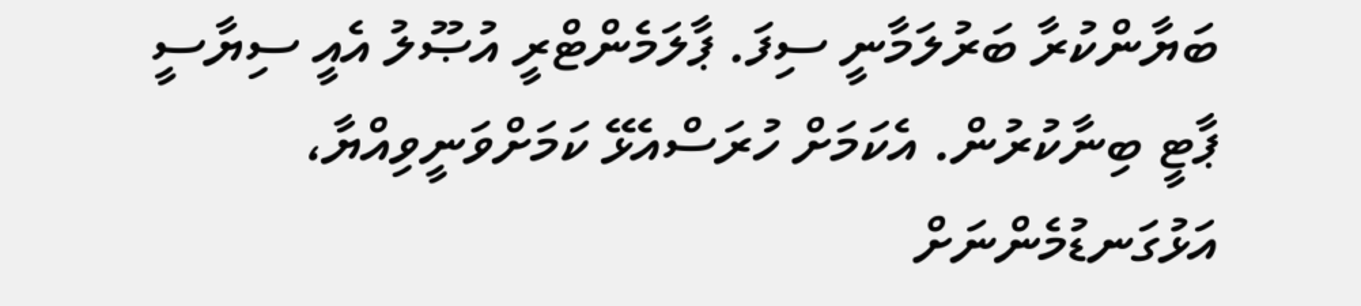ބަޔާންކުރާ ބަރުލަމާނީ ސިފަ. ޕާލަމެންޓްރީ އުޞޫލު އެއީ ސިޔާސީ ޕާޓީ ބިނާކުރުން. އެކަމަށް ހުރަސްއެޅޭ ކަމަށްވަނީވިއްޔާ، އަޅުގަނޑުމެންނަށް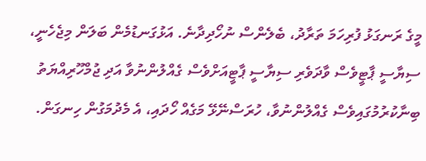މީގެ ރަނގަޅު ފުރިހަމަ ތަރާދު، ބެލެންސް ނުހޯދިދާނެ. އަޅުގަނޑުމެން ބަލަން މިޖެހެނީ، ސިޔާސީ ޕާޓީވެސް ވާދަވެރި ސިޔާސީ ޕާޓީއަށްވެސް ގެއްލުންނުވާ އަދި ޖުމްހޫރިއްޔަތު ބިނާކުރުމުގައިވެސް ގެއްލުންނުވާ، ހުރަސްނޭޅޭ މަގެއް ހޯދައި، އެ މެދުމަގުން ހިނގަން.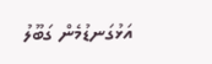އަޅުގަނޑުމެން ގަބޫލު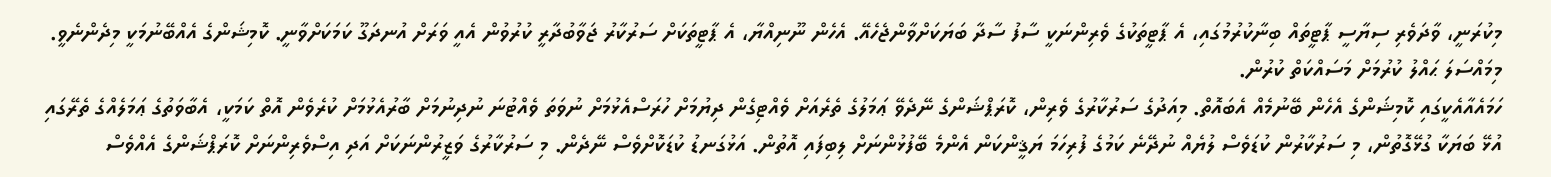މިކުރަނީ، ވާދަވެރި ސިޔާސީ ޕާޓީތައް ބިނާކުރުމުގައި، އެ ޕާޓީތަކުގެ ވެރިންނަކީ ސާފު ސާދާ ބަޔަކަށްވާންޖެހެއޭ. އެހެން ނޫނިއްޔާ، އެ ޕާޓީތަކަށް ސަރުކާރު ޖަވާބުދާރީ ކުރުވުން އެއީ ވަރަށް އުނދަގޫ ކަމަކަށްވާނީ. ކޮމިޝަންގެ އެއްބޭނުމަކީ މިދެންނެވީ. މިމައްސަލަ ޙައްލު ކުރުމަށް މަސައްކަތް ކުރުން.
ހަމައެއާއެކީގައި ކޮމިޝަންގެ އެހެން ބޭނުމެއް އެބައޮތް. މިއަދުގެ ސަރުކާރުގެ ވެރިން، ކޮރަޕްޝަންގެ ނޭދެވޭ ޢަމަލުގެ ތެރެއަށް ވެއްޓިގެން ދިޔުމަށް ހުރަސްއެޅުމަށް ނުވަތަ ވެއްޓުނަ ނުދިނުމަށް ބާރުއެޅުމަށް ކުރެވެން އޮތް ކަމަކީ، އެބާވަތުގެ ޢަމަލެއްގެ ތެރޭގައި އުޅޭ ބަޔަކާ ގުޅޭގޮތުން، މި ސަރުކާރުން ކުޑަވެސް ލުޔެއް ނުދޭނެ ކަމުގެ ފުރިހަމަ ޔަޤީންކަން އެންމެ ބޭފުޅުންނަށް ލިބިފައި އޮތުން. އަޅުގަނޑު ކުޑަކޮށްވެސް ނޭދެން. މި ސަރުކާރުގެ ވަޒީރުންނަކަށް އަދި އިސްވެރިންނަށް ކޮރަޕްޝަންގެ އެއްވެސް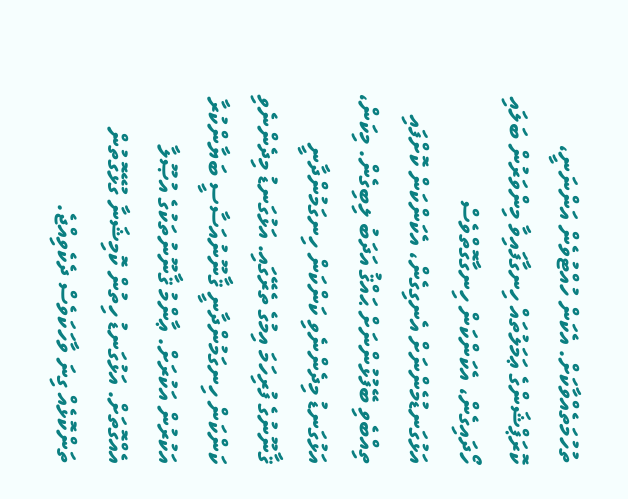ތުހުމަތެއްވާކަށް. އެކަން ހުއްޓުވެން އަންނަނީ، ކޮރަޕްޝަންގެ ޢަމަލުތައް ހިނގާފައިވާ މިންވަރުން ބަލައި ހޯދައިގެން، އެކަންކަން ހިނގާގޮތްވެސް އަޅުގަނޑުމެންނަށް އެނގިގެން، އެކަންކަން ކޮށްފައި ތިއްބެވި ބޭފުޅުންނަށް ޙައްޤު އަދަބު ލިބިގެން. މިކަން، އަޅުގަނޑު މިދެންނެވި ކަންކަން ހިނގަމުންދާނީ ޤާނޫނުގެ ފުރިހަމަ އިމުގެ ތެރޭގައި. އަޅުގަނޑު މިދެންނެވި ކަންކަން ހިނގަމުންދާނީ ޤާނޫނުއަސާސީ ބަޔާންކުރާ އަކުރުން އަކުރަށް. ޢާންމު ޤާނޫނުތަކުގެ އުޞޫލާ އެއްގޮތަށް. އަޅުގަނޑު ހިތުން ކޮމިޝަނާ ގުޅޭގޮތުން ތަންކޮޅެއް ގިނަ ވާހަކަވެސް ދެކެވިއްޖެ.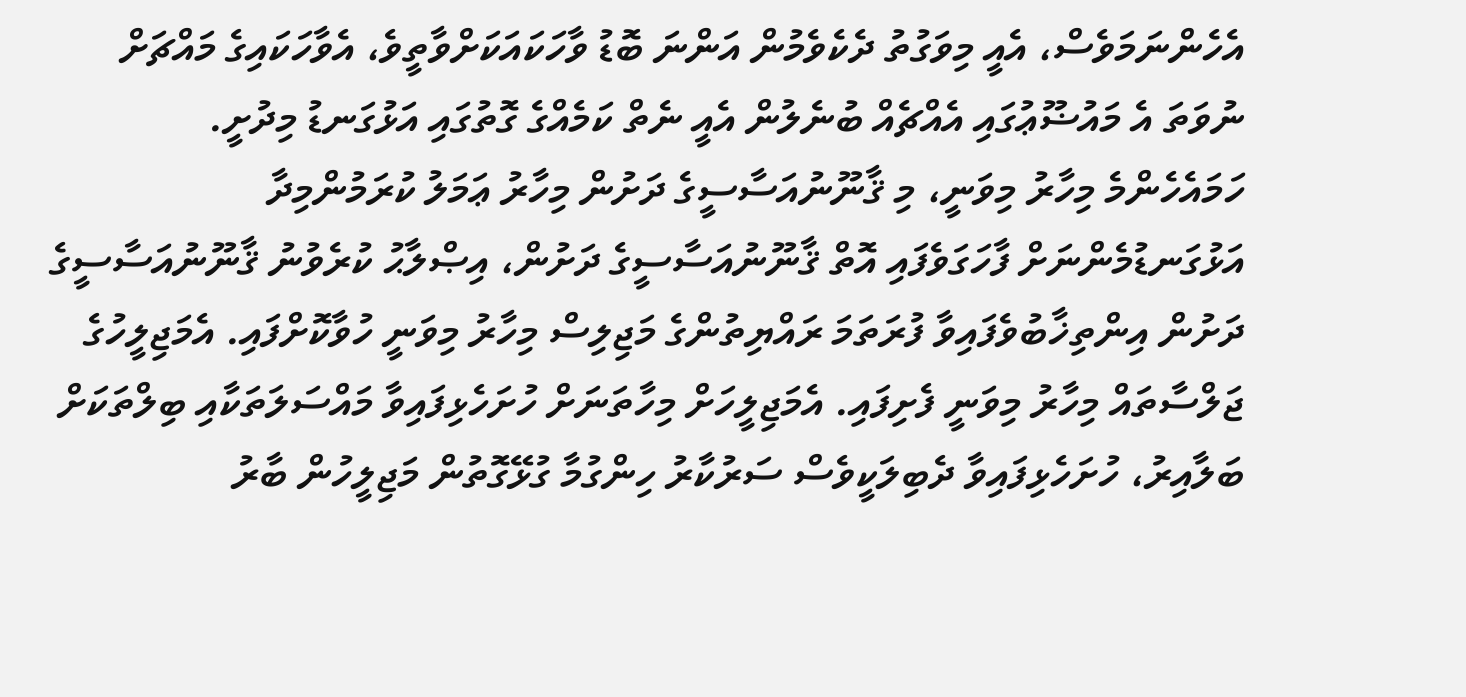އެހެންނަމަވެސް، އެއީ މިވަގުތު ދެކެވެމުން އަންނަ ބޮޑު ވާހަކައަކަށްވާތީވެ، އެވާހަކައިގެ މައްޗަށް ނުވަތަ އެ މައުޟޫޢުގައި އެއްޗެއް ބުނެލުން އެއީ ނެތް ކަމެއްގެ ގޮތުގައި އަޅުގަނޑު މިދުށީ.
ހަމައެހެންމެ މިހާރު މިވަނީ، މި ޤާނޫނުއަސާސީގެ ދަށުން މިހާރު ޢަމަލު ކުރަމުންމިދާ އަޅުގަނޑުމެންނަށް ފާހަގަވެފައި އޮތް ޤާނޫނުއަސާސީގެ ދަށުން، އިޞްލާޙު ކުރެވުނު ޤާނޫނުއަސާސީގެ ދަށުން އިންތިޚާބުވެފައިވާ ފުރަތަމަ ރައްޔިތުންގެ މަޖިލިސް މިހާރު މިވަނީ ހުވާކޮށްފައި. އެމަޖިލީހުގެ ޖަލްސާތައް މިހާރު މިވަނީ ފެށިފައި. އެމަޖިލީހަށް މިހާތަނަށް ހުށަހެޅިފައިވާ މައްސަލަތަކާއި ބިލްތަކަށް ބަލާއިރު، ހުށަހެޅިފައިވާ ދެބިލަކީވެސް ސަރުކާރު ހިންގުމާ ގުޅޭގޮތުން މަޖިލީހުން ބާރު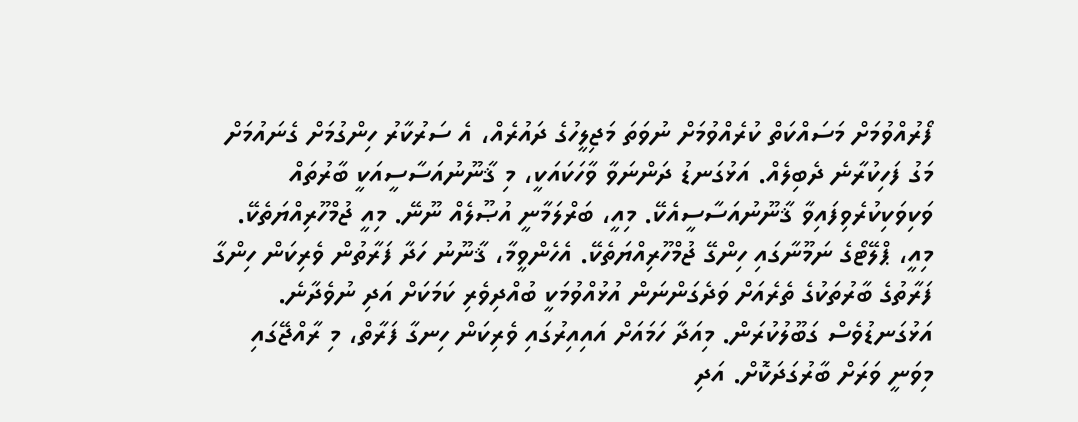ފޯރުއްވުމަށް މަސައްކަތް ކުރެއްވުމަށް ނުވަތަ މަޖިލީހުގެ ދައުރެއް، އެ ސަރުކާރު ހިންގުމަށް ގެނައުމަށް މަގު ފަހިކުރާނެ ދެބިލެއް. އަޅުގަނޑު ދަންނަވާ ވާހަކައަކީ، މި ޤާނޫނުއަސާސީއަކީ ބާރުތައް ވަކިވަކިކުރެވިފައިވާ ޤާނޫނުއަސާސީއެކޭ. މިއީ، ބަރްލަމާނީ އުޞޫލެއް ނޫނޭ. މިއީ ޖުމްހޫރިއްޔަތެކޭ. މިއީ، ޕްލޭޓޯގެ ނަމޫނާގައި ހިންގޭ ޖުމްހޫރިއްޔަތެކޭ. އެހެންވީމާ، ޤާނޫނު ހަދާ ފަރާތުން ވެރިކަން ހިންގާ ފަރާތުގެ ބާރުތަކުގެ ތެރެއަށް ވަދެގަންނަން އުޅުއްވުމަކީ ބުއްދިވެރި ކަމަކަށް އަދި ނުވެދާނެ.
އަޅުގަނޑުވެސް ގަބޫލުކުރަން. މިއަދާ ހަމައަށް އައިއިރުގައި ވެރިކަން ހިނގާ ފަރާތް، މި ރާއްޖޭގައި މިވަނީ ވަރަށް ބާރުގަދަކޮށް. އަދި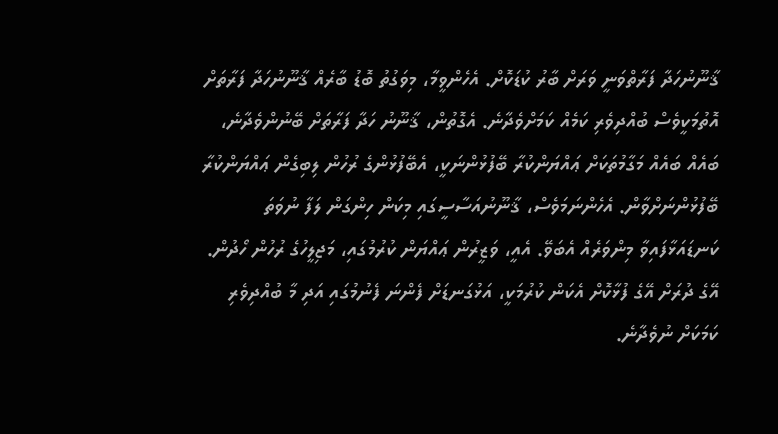ޤާނޫނުހަދާ ފަރާތްވަނީ ވަރަށް ބާރު ކުޑަކޮށް. އެހެންވީމާ، މިވަގުތު ބޮޑު ބާރެއް ޤާނޫނުހަދާ ފަރާތަށް އޮތުމަކީވެސް ބުއްދިވެރި ކަމެއް ކަމަށްވެދާނެ. އެގޮތުން، ޤާނޫނު ހަދާ ފަރާތަށް ބޭނުންވެދާނެ، ބައެއް ބައެއް މަގާމުތަކަށް ޢައްޔަންކުރާ ބޭފުޅުންނަކީ، އެބޭފުޅުންގެ ރުހުން ލިބިގެން ޢައްޔަންކުރާ ބޭފުޅުންނަށްވާން. އެހެންނަމަވެސް، ޤާނޫނުއަސާސީގައި މިކަން ހިންގަން ލަފާ ނުވަތަ ކަނޑައަޅާފައިވާ މިންވަރެއް އެބަވޭ. އެއީ، ވަޒީރުން ޢައްޔަން ކުރުމުގައި، މަޖިލީހުގެ ރުހުން ހޯދުން. އޭގެ ދުރަށް އޭގެ ފުޅާކޮށް އެކަން ކުރުމަކީ، އަޅުގަނޑަށް ފެންނަ ފެނުމުގައި އަދި މާ ބުއްދިވެރި ކަމަކަށް ނުވެދާނެ.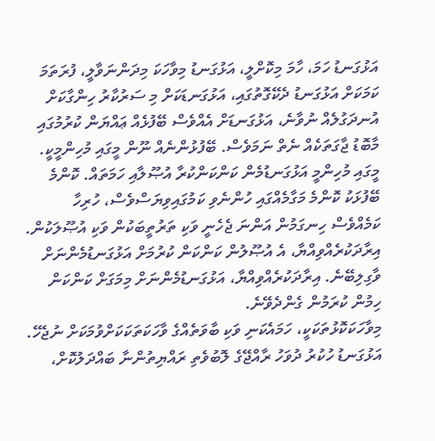އަޅުގަނޑު ހަމަ، ހާމަ މިކޮށްލީ، އަޅުގަނޑު މިވާހަކަ މިދަންނަވާލީ، ފުރަތަމަ ކަމަކަށް އަޅުގަނޑު ދެކޭގޮތުގައި، އަޅުގަނޑަކަށް މި ސަރުކާރު ހިންގާކަށް އުނދަގުލެއް ނުވާނެ، އަޅުގަނޑަށް އެއްވެސް ބޭފުޅެއް ޢައްޔަން ކުރުމުގައި މާބޮޑު ޖާގަތަކެއް ނެތް ނަމަވެސް. ބޭފުޅުންނެއް ނޫން މީގައި މުހިންމީކީ. މީގައި މުހިންމީ އަޅުގަނޑުމެން ކަންކަންކުރާ އުޞޫލާއި ހަމަތައް. ކޮންމެ ބޭފުޅަކު ކޮންމެ މަގާމެއްގައި ހުންނެވި ކަމުގައިވިޔަސްވެސް، ހުރިހާ ކަމެއްވެސް ހިނގަމުން އަންނަ ޖެހެނީ ވަކި ތަރުތީބަކުން ވަކި އުޞޫލަކުން. އިރާދަކުރެއްވިއްޔާ، އެ އުޞޫލުން ކަންކަން ކުރުމަށް އަޅުގަނޑުމެންނަށް ވާގިލިބޭނެ. އިރާދަކުރެއްވިއްޔާ، އަޅުގަނޑުމެންނަށް މިމަގަށް ކަންކަން ހިމުން ކުރަމުން ގެންދެވޭނެ.
މިވާހަކަކޮޅުތަކަކީ، ހަމައެކަނި ވަކި ބާވަތެއްގެ ވާހަކަތަކަކަށްވުމަކަށް ނުޖެހޭ. އަޅުގަނޑު ހުކުރު ދުވަހު ރާއްޖޭގެ ލޮބުވެތި ރައްޔިތުންނާ ބައްދަލުކޮށް،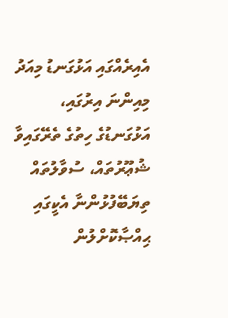އެއިރެއްގައި އަޅުގަނޑު މިއަދު މިއިންނަ އިރުގައި، އަޅުގަނޑުގެ ހިތުގެ ތެރޭގައިވާ ޝުޢޫރުތައް، ސުވާލުތައް ތިޔަބޭފުޅުންނާ އެކީގައި ޙިއްޞާކޮށްލުން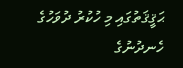ޙަޤީޤަތުގައި މި ހުކުރު ދުވަހުގެ ހެނދުނުގެ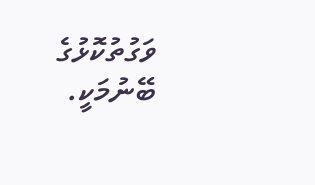ވަގުތުކޮޅުގެ ބޭނުމަކީ.